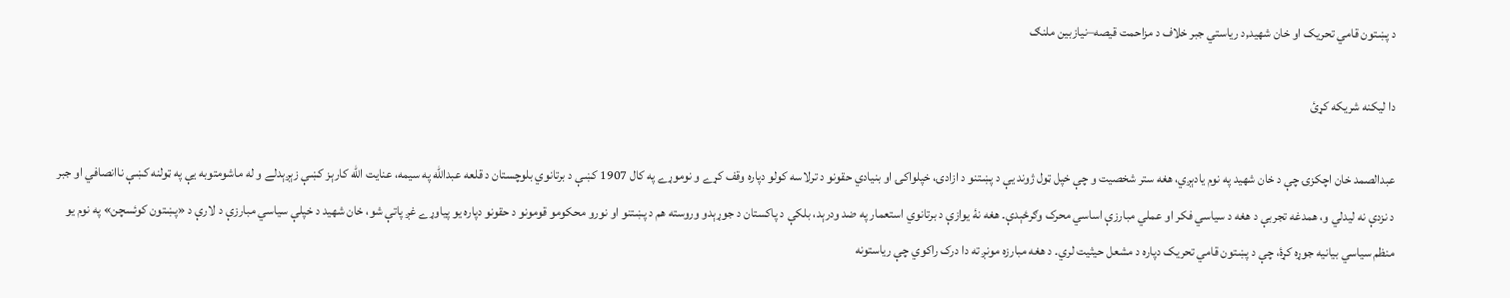د پښتون قامي تحريک او خان شهيد,د رياستي جبر خلاف د مزاحمت قيصه–نيازبين ملنګ

دا ليکنه شريکه کړئ

عبدالصمد خان اچکزۍ چې د خان شهيد په نوم يادېږي، هغه ستر شخصيت و چې خپل ټول ژوند يې د پښتنو د ازادۍ، خپلواکۍ او بنيادي حقونو د ترلاسه کولو دپاره وقف کړے و نوموړے په کال 1907 کښې د برتانوي بلوچستان د قلعه عبدالله په سيمه، عنايت الله کارېز کښې زېږېدلے و له ماشومتوبه يې په ټولنه کښې ناانصافي او جبر د نزدې نه ليدلي و، همدغه تجربې د هغه د سياسي فکر او عملي مبارزې اساسي محرک وګرځېدې۔ هغه نۀ يوازې د برتانوي استعمار په ضد ودرېد، بلکې د پاکستان د جوړېدو وروسته هم د پښتنو او نورو محکومو قومونو د حقونو دپاره يو پياوړے غږ پاتې شو، خان شهيد د خپلې سياسي مبارزې د لارې د «پښتون کوئسچن» په نوم يو منظم سياسي بيانيه جوړه کړۀ، چې د پښتون قامي تحريک دپاره د مشعل حيثيت لري۔ د هغه مبارزه مونږ ته دا درک راکوي چې رياستونه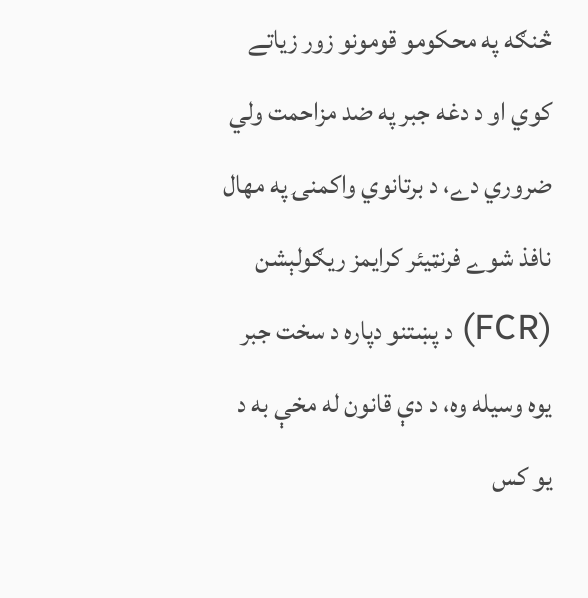څنګه په محکومو قومونو زور زياتے کوي او د دغه جبر په ضد مزاحمت ولي ضروري دے، د برتانوي واکمنۍ په مهال نافذ شوے فرنټيئر کرايمز ريګولېشن (FCR) د پښتنو دپاره د سخت جبر يوه وسيله وه، د دې قانون له مخې به د يو کس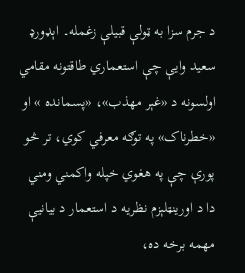د جرم سزا به ټولې قبيلې زغمله۔ اېډورډ سعيد وايې چې استعماري طاقتونه مقامي اولسونه د «غېر مهذب»، «پسمانده » او «خطرناک» په توګه معرفي کوي، تر څو پورې چې په هغوي خپله واکمني ومني دا د اورينټلېزم نظريه د استعمار د بيانيې مهمه برخه ده،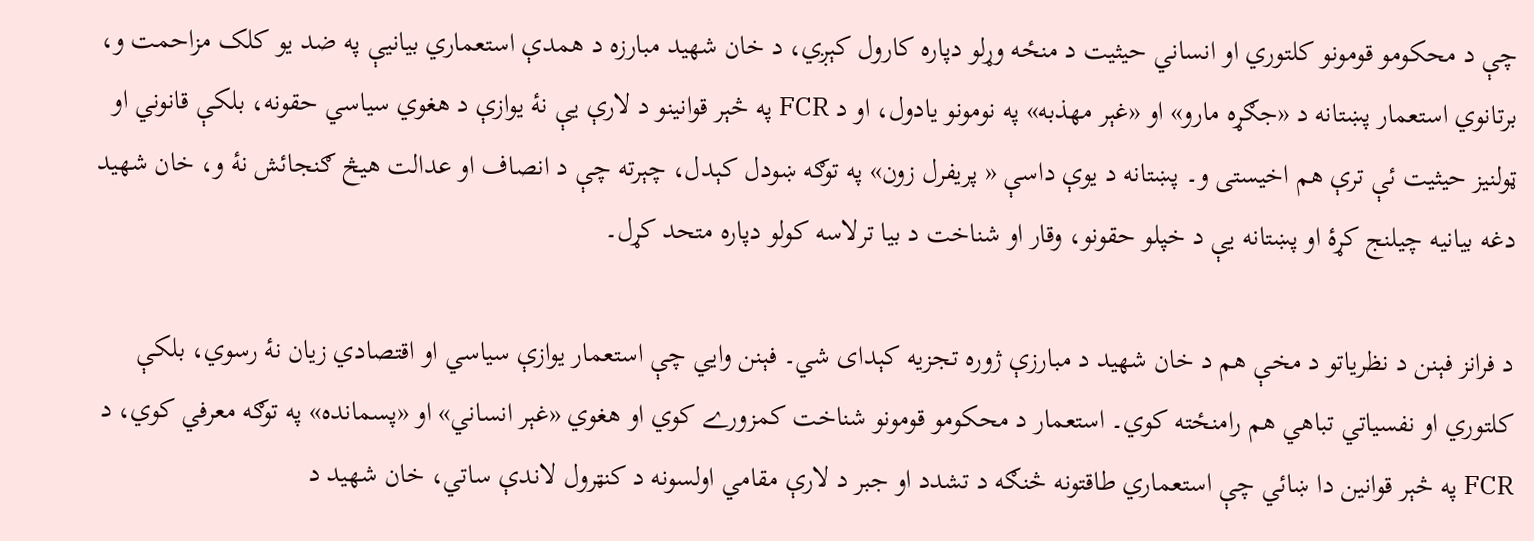چې د محکومو قومونو کلتوري او انساني حيثيت د منځه وړلو دپاره کارول کېږي، د خان شهيد مبارزه د همدې استعماري بيانيې په ضد يو کلک مزاحمت و، برتانوي استعمار پښتانه د «جګړه مارو» او «غېر مهذبه» په نومونو يادول، او د FCR په څېر قوانينو د لارې يې نۀ يوازې د هغوي سياسي حقونه، بلکې قانوني او ټولنيز حيثيت ئې ترې هم اخيستی و۔ پښتانه د يوې داسې « پريفرل زون» په توګه ښودل کېدل، چېرته چې د انصاف او عدالت هيڅ ګنجائش نۀ و، خان شهيد دغه بيانيه چيلنج کړۀ او پښتانه يې د خپلو حقونو، وقار او شناخت د بيا ترلاسه کولو دپاره متحد کړل۔

د فرانز فېنن د نظرياتو د مخې هم د خان شهيد د مبارزې ژوره تجزيه کېدای شي۔ فېنن وايي چې استعمار يوازې سياسي او اقتصادي زيان نۀ رسوي، بلکې کلتوري او نفسياتي تباهي هم رامنځته کوي۔ استعمار د محکومو قومونو شناخت کمزورے کوي او هغوي «غېر انساني» او «پسمانده» په توګه معرفي کوي، د FCR په څېر قوانين دا ښائي چې استعماري طاقتونه څنګه د تشدد او جبر د لارې مقامي اولسونه د کنټرول لاندې ساتي، خان شهيد د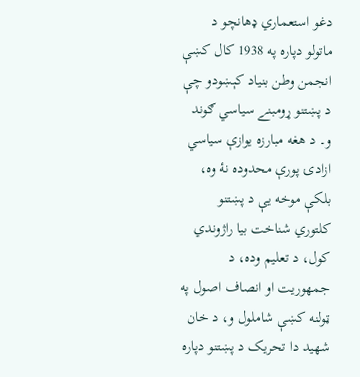دغو استعماري ډهانچو د ماتولو دپاره په 1938 کال کښې انجمن وطن بنياد کېښودو چې د پښتنو ړومبنے سياسي ګوند و۔ د هغه مبارزه يوازې سياسي ازادۍ پورې محدوده نۀ وه، بلکې موخه يې د پښتنو کلتوري شناخت بيا راژوندي کول، د تعليم وده، د جمهوريت او انصاف اصول په ټولنه کښې شاملول و، د خان شهيد دا تحريک د پښتنو دپاره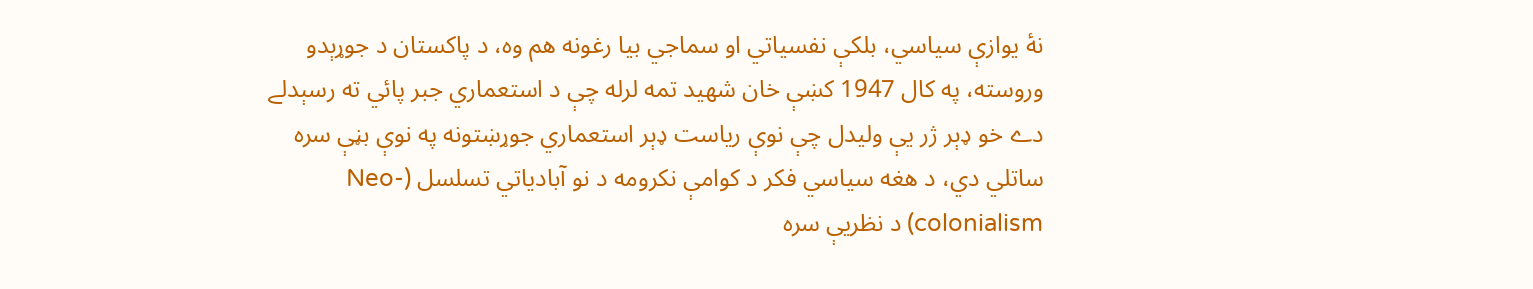نۀ يوازې سياسي، بلکې نفسياتي او سماجي بيا رغونه هم وه، د پاکستان د جوړېدو وروسته، په کال 1947 کښې خان شهيد تمه لرله چې د استعماري جبر پائي ته رسېدلے دے خو ډېر ژر يې وليدل چې نوې رياست ډېر استعماري جوړښتونه په نوې بڼې سره ساتلي دي، د هغه سياسي فکر د کوامې نکرومه د نو آبادياتي تسلسل (Neo-colonialism) د نظريې سره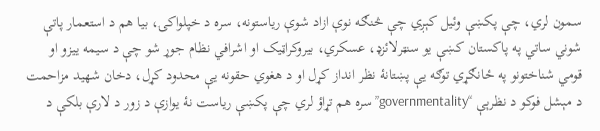سمون لري، چې پکښې وئيل کېږي چې څنګه نوې ازاد شوې رياستونه، سره د خپلواکۍ، بيا هم د استعمار پاتې شوني ساتي په پاکستان کښې يو سنټرلائزډ، عسکري، بيروکراټيک او اشرافي نظام جوړ شو چې د سيمه ييزو او قومي شناختونو په ځانګړي توګه يې پښتانۀ نظر انداز کړل او د هغوي حقونه يې محدود کړل، دخان شهيد مزاحمت د مېشل فوکو د نظرېې “governmentality” سره هم تړاؤ لري چې پکښې ریاست نۀ يوازې د زور د لارې بلکې د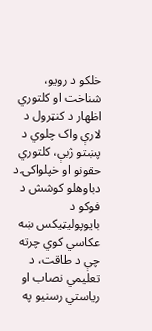خلکو د رويو، شناخت او کلتوري اظهار د کنټرول د لارې واک چلوي د پښتو ژبې، کلتوري حقونو او خپلواکۍ د دباوهلو کوشش د فوکو د بايوپوليټيکس ښه عکاسي کوي چرته چې د طاقت، د تعليمي نصاب او رياستي رسنيو په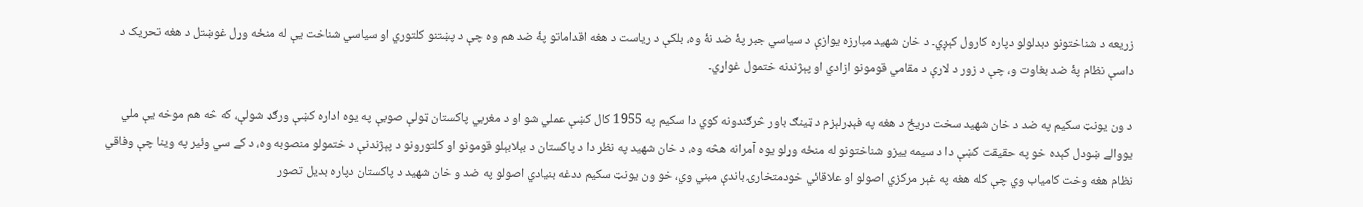زريعه د شناختونو دبدلولو دپاره کارول کېږي۔ د خان شهيد مبارزه يوازې د سياسي جبر پۀ ضد نۀ وه، بلکې د رياست د هغه اقداماتو پۀ ضد هم وه چې د پښتنو کلتوري او سياسي شناخت يې له منځه وړل غوښتل د هغه تحريک د داسې نظام پۀ ضد بغاوت و، چې د زور د لارې د مقامي قومونو ازادي او پېژندنه ختمول غواړي۔

د ون يونټ سکيم په ضد د خان شهيد سخت دريځ د هغه په فېډرلېزم د ټينګ باور څرګندونه کوي دا سکيم په 1955 کال کښې عملي شو او د مغربي پاکستان ټولې صوبې په يوه اداره کښې ورګډ شولې، که څه هم موخه يې ملي يووالے ښودل کېده خو په حقيقت کښې دا د سيمه ييزو شناختونو له منځه وړلو يوه آمرانه هڅه وه، د خان شهيد په نظر دا د پاکستان د بېلابېلو قومونو او کلتورونو د پېژندنې د ختمولو منصوبه وه، د کے سي وئير په وينا چې وفاقي نظام هغه وخت کامياب وي چې کله هغه په غېر مرکزي اصولو او علاقائي خودمتخارۍ باندې مبني وي، خو ون يونټ سکيم ددغه بنيادي اصولو په ضد و خان شهيد د پاکستان دپاره بديل تصور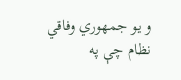و يو جمهوري وفاقي نظام چې په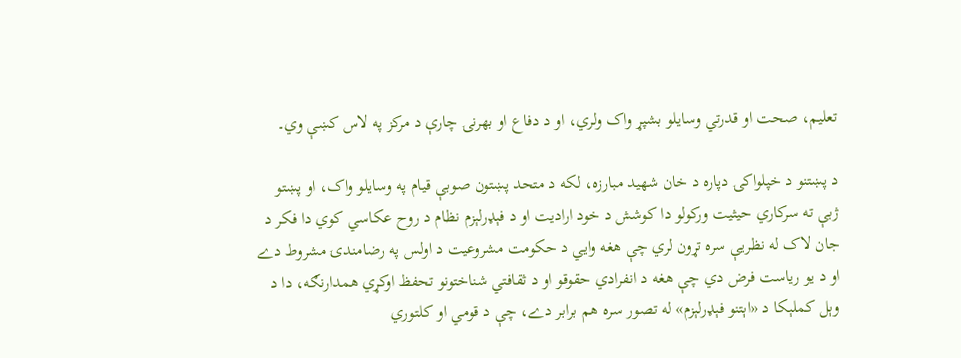تعليم، صحت او قدرتي وسايلو بشپړ واک ولري، او د دفاع او بهرنۍ چارې د مرکز په لاس کښې وي۔

د پښتنو د خپلواکۍ دپاره د خان شهيد مبارزه، لکه د متحد پښتون صوبې قيام په وسايلو واک، او پښتو ژبې ته سرکاري حيثيت ورکولو دا کوشش د خود اراديت او د فېډرلېزم نظام د روح عکاسي کوي دا فکر د جان لاک له نظريې سره تړون لري چې هغه وايي د حکومت مشروعيت د اولس په رضامندۍ مشروط دے او د يو رياست فرض دي چې هغه د انفرادي حقوقو او د ثقافتي شناختونو تحفظ اوکړي همدارنګه، دا د وېل کملېکا د «اېتنو فېډرلېزم» له تصور سره هم برابر دے، چې د قومي او کلتوري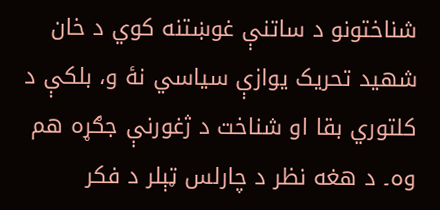شناختونو د ساتنې غوښتنه کوي د خان شهيد تحريک يوازې سياسي نۀ و، بلکې د کلتوري بقا او شناخت د ژغورنې جګړه هم وه۔ د هغه نظر د چارلس ټېلر د فکر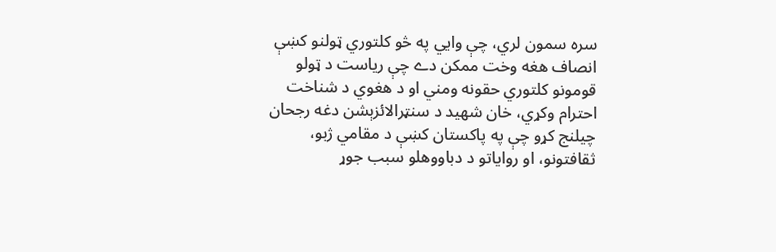سره سمون لري، چې وايي په څو کلتوري ټولنو کښې انصاف هغه وخت ممکن دے چې رياست د ټولو قومونو کلتوري حقونه ومني او د هغوي د شناخت احترام وکړي، خان شهيد د سنټرالائزېشن دغه رجحان چيلنج کړو چې په پاکستان کښې د مقامي ژبو، ثقافتونو، او رواياتو د دباووهلو سبب جوړ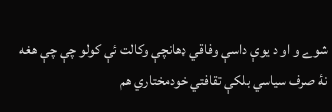شوے و او د يوې داسې وفاقي ډهانچې وکالت ئې کولو چې چې هغه نۀ صرف سياسي بلکې تقافتي خودمختاري هم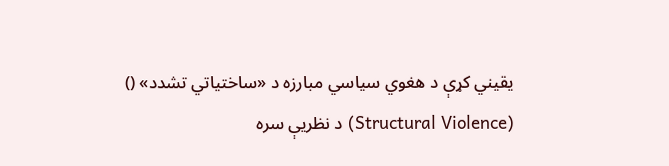يقيني کړې د هغوي سياسي مبارزه د «ساختياتي تشدد» () (Structural Violence) د نظريې سره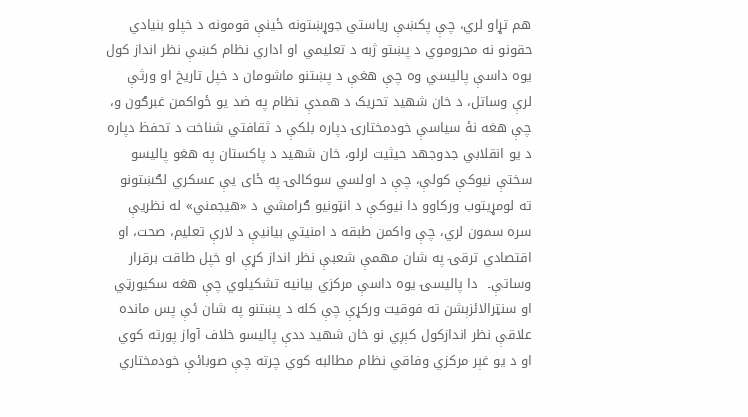هم تړاو لري، چې پکښې رياستي جوړښتونه ځينې قومونه د خپلو بنيادي حقونو نه محروموي د پښتو ژبه د تعليمي او اداري نظام کښې نظر انداز کول يوه داسې پاليسي وه چې هغې د پښتنو ماشومان د خپل تاريخ او ورثې لرې وساتل، د خان شهيد تحريک د همدې نظام په ضد يو ځواکمن غبرګون و، چې هغه نۀ سياسې خودمختارۍ دپاره بلکې د ثقافتي شناخت د تحفظ دپاره د يو انقلابي جدوجهد حيثيت لرلو، خان شهيد د پاکستان په هغو پاليسو سختې نيوکې کولې، چې د اولسي سوکالۍ په ځای يې عسکري لګښتونو ته لومړيتوب ورکاوو دا نيوکې د انټونيو ګرامشي د «هيجمني» له نظريې سره سمون لري، چې واکمن طبقه د امنيتي بيانيې د لارې تعليم، صحت، او اقتصادي ترقۍ په شان مهمې شعبې نظر انداز کړې او خپل طاقت برقرار وساتې۔  دا پاليسۍ يوه داسې مرکزي بيانيه تشکيلوي چې هغه سکيورټي او سنټرالائزېشن ته فوقيت ورکړې چې کله د پښتنو په شان ئې پس مانده علاقې نظر اندازکول کېږي نو خان شهيد ددې پاليسو خلاف آواز پورته کوي او د يو غېر مرکزي وفاقي نظام مطالبه کوي چرته چې صوبائې خودمختاري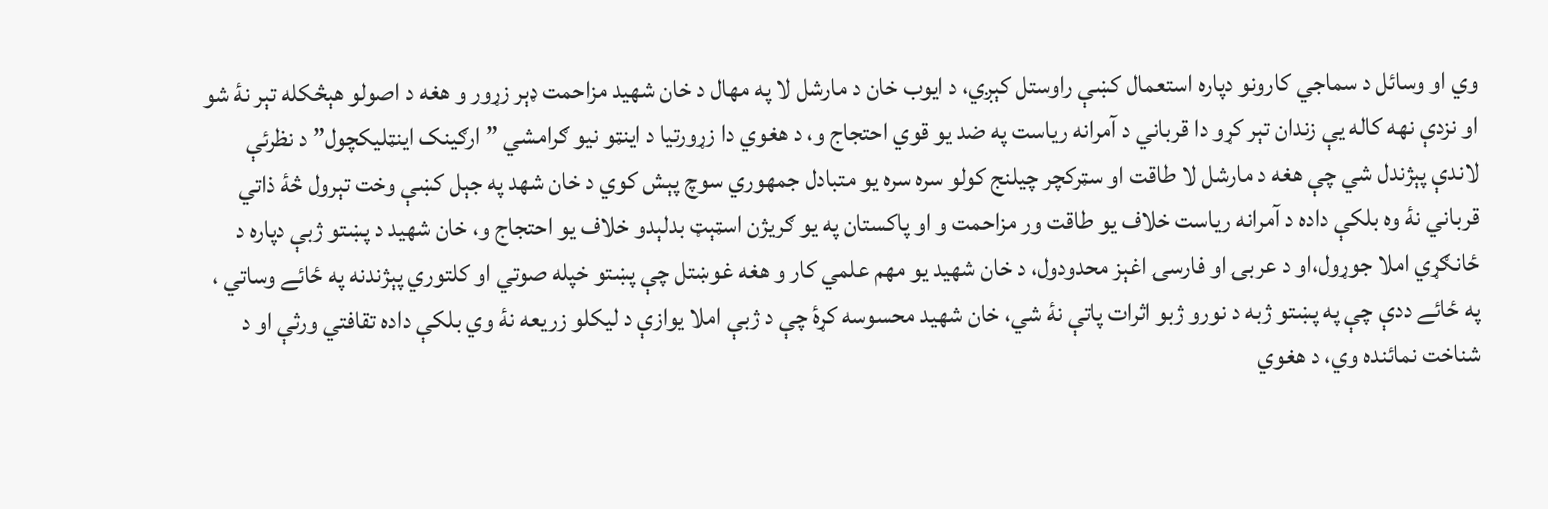وي او وسائل د سماجي کارونو دپاره استعمال کښې راوستل کېږي، د ايوب خان د مارشل لا په مهال د خان شهيد مزاحمت ډېر زړور و هغه د اصولو هېڅکله تېر نۀ شو او نزدې نهه کاله يې زندان تېر کړو دا قرباني د آمرانه رياست په ضد يو قوي احتجاج و، د هغوي دا زړورتيا د اينټو نيو ګرامشي ” ارګينک اينټليکچول” د نظرئې لاندې پېژندل شي چې هغه د مارشل لا طاقت او سټرکچر چيلنج کولو سره سره يو متبادل جمهوري سوچ پېش کوي د خان شهد په جېل کښې وخت تېرول څۀ ذاتي قرباني نۀ وه بلکې داده د آمرانه رياست خلاف يو طاقت ور مزاحمت و او پاکستان په يو ګريژن اسټېټ بدلېدو خلاف يو احتجاج و، خان شهيد د پښتو ژبې دپاره د ځانګړي املا جوړول،او د عربۍ او فارسۍ اغېز محدودول، د خان شهيد يو مهم علمي کار و هغه غوښتل چې پښتو خپله صوتي او کلتوري پېژندنه په ځائے وساتي ، په ځائے ددې چې په پښتو ژبه د نورو ژبو اثرات پاتې نۀ شي، خان شهيد محسوسه کړۀ چې د ژبې املا يوازې د ليکلو زريعه نۀ وي بلکې داده تقافتي ورثې او د شناخت نمائنده وي، د هغوي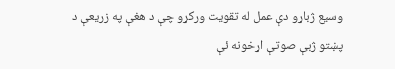وسيع ژباړو دې عمل له تقويت ورکړو چې د هغې په زريعې د پښتو ژبې صوتې اړخونه ئې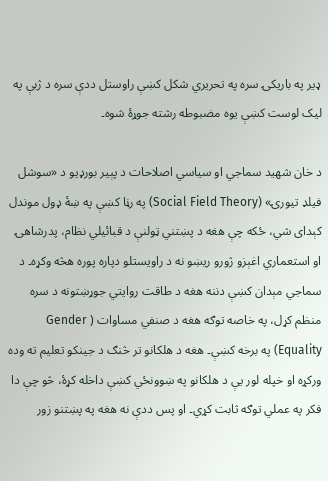ډير په باريکۍ سره په تحريري شکل کښې راوستل ددې سره د ژبې په ليک لوست کښې يوه مضبوطه رشته جوړۀ شوه۔

د خان شهید سماجي او سیاسي اصلاحات د پېیر بورډیو د «سوشل فیلډ تیورۍ» (Social Field Theory) په رڼا کښې په ښۀ ډول موندل کېدای شي، ځکه چې هغه د پښتني ټولنې د قبائيلي نظام، پدرشاهۍ او استعماري اغېزو ژورو ریښو نه د راویستلو دپاره پوره هڅه وکړه۔ د سماجي مېدان کښې دننه هغه د طاقت روايتي جوړښتونه د سره منظم کړل، په خاصه توګه هغه د صنفي مساوات ( Gender Equality) په برخه کښې۔ هغه د هلکانو تر څنګ د جينکو تعلیم ته وده ورکړه او خپله لور یې د هلکانو په ښوونځي کښې داخله کړۀ، څو چې دا فکر په عملي توګه ثابت کړي۔ او پس ددې نه هغه په پښتنو زور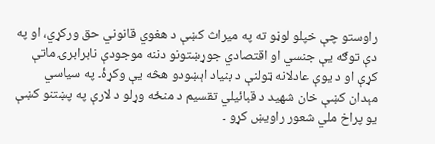راوستو چې خپلو لوڼو ته په میراث کښې د هغوي قانوني حق ورکړي، او په دې توګه یې جنسي او اقتصادي جوړښتونو دننه موجودې نابرابرۍ ماتې کړې او د یوې عادلانه ټولنې د بنياد اېښودو هڅه یې وکړۀ۔ په سیاسي مېدان کښې خان شهید د قبائیلي تقسيم د منځه وړلو د لارې په پښتنو کښې یو پراخ ملي شعور راویښ کړو ۔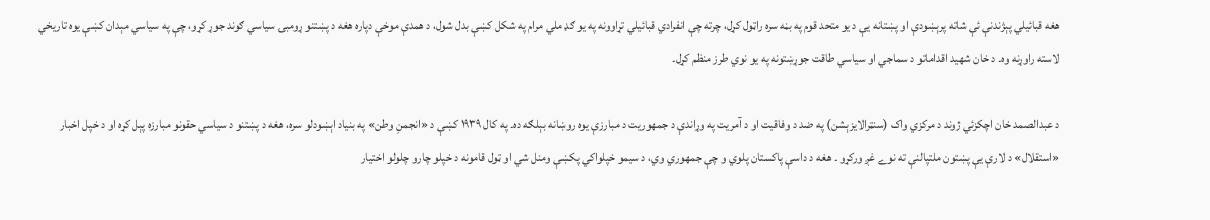هغه قبائیلي پېژندنې ئې شاته پرېښودې او پښتانه یې د یو متحد قوم په بڼه سره راټول کړل، چرته چې انفرادي قبائیلي تړاوونه په يو ګډ ملي مرام په شکل کښې بدل شول، د همدې موخې دپاره هغه د پښتنو ړومبۍ سیاسي ګوند جوړ کړو، چې په سیاسي مېدان کښې یوه تاریخي لاسته راوړنه وه۔ د خان شهید اقداماتو د سماجي او سیاسي طاقت جوړښتونه په یو نوي طرز منظم کړل۔

د عبدالصمد خان اچکزئي ژوند د مرکزي واک (سنټرالایزېشن) په ضد د وفاقیت او د آمریت په وړاندې د جمهوریت د مبارزې یوه روښانه بېلګه ده۔ په کال ۱۹۳۹ کښې د «انجمنِ وطن» په بنياد اېښودلو سره، هغه د پښتنو د سیاسي حقونو مبارزه پېل کړه او د خپل اخبار «استقلال» د لارې یې پښتون ملتپالنې ته نوے غږ ورکړو ۔ هغه د داسې پاکستان پلوي و چې جمهوري وي، د سیمو خپلواکي پکښې ومنل شي او ټول قامونه د خپلو چارو چلولو اختيار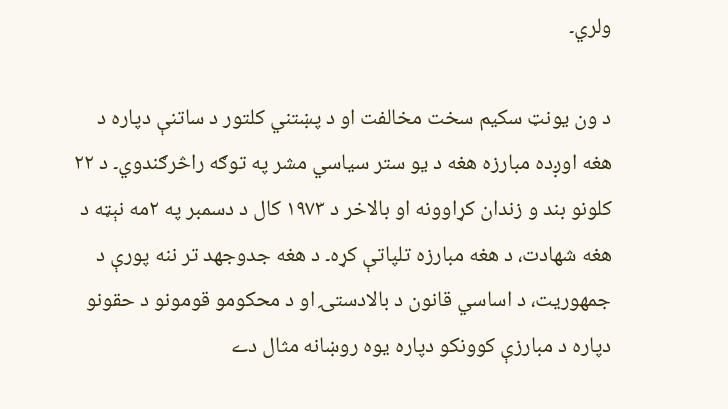ولري۔

د ون یونټ سکیم سخت مخالفت او د پښتني کلتور د ساتنې دپاره د هغه اوږده مبارزه هغه د یو ستر سیاسي مشر په توګه راڅرګندوي۔ د ۲۲ کلونو بند و زندان کړاوونه او بالاخر د ۱۹۷۳ کال د دسمبر په ۲مه نېټه د هغه شهادت، د هغه مبارزه تلپاتې کړه۔ د هغه جدوجهد تر ننه پورې د جمهوریت، د اساسي قانون د بالادستۍ او د محکومو قومونو د حقونو دپاره د مبارزې کوونکو دپاره یوه روښانه مثال دے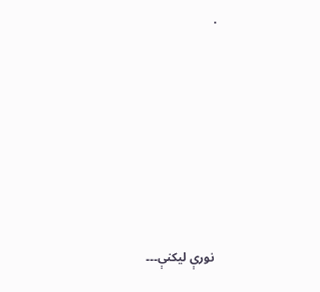.







نورې ليکنې۔۔۔